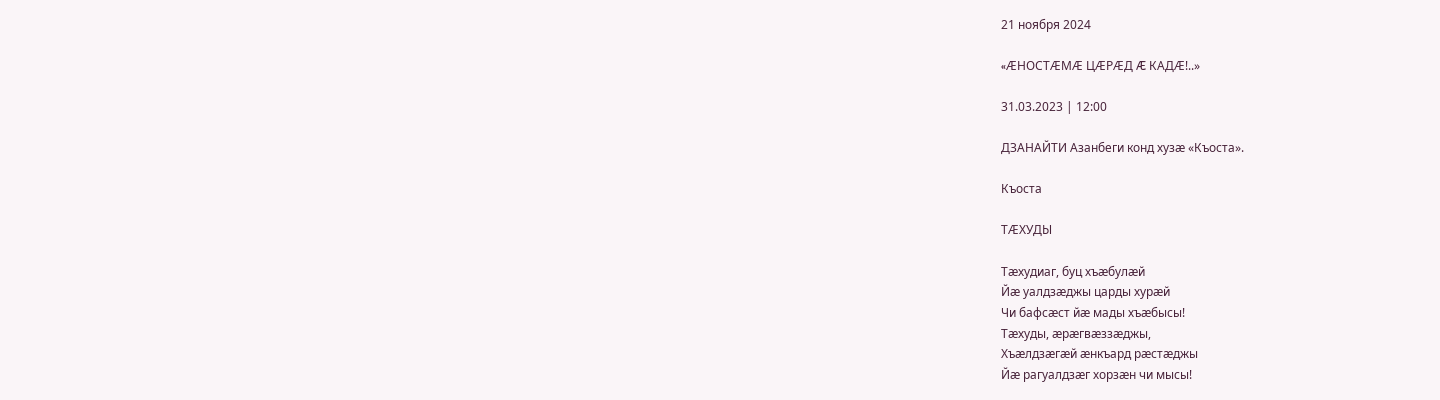21 ноября 2024

«ÆНОСТÆМÆ ЦÆРÆД Æ КАДÆ!..»

31.03.2023 | 12:00

ДЗАНАЙТИ Азанбеги конд хузæ «Къоста».

Къоста

ТÆХУДЫ

Тæхудиаг, буц хъæбулæй
Йæ уалдзæджы царды хурæй
Чи бафсæст йæ мады хъæбысы!
Тæхуды, æрæгвæззæджы,
Хъæлдзæгæй æнкъард рæстæджы
Йæ рагуалдзæг хорзæн чи мысы!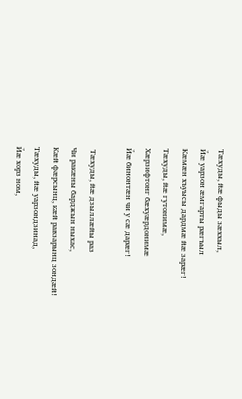Тæхуды, йæ фыды зæххыл,
Йæ уарзон æмгарты рæгъыл
Кæмæн хъуысы дардмæ йæ зарæг!
Тæхуды, йæ гутонимæ,
Хæрзифтонг бæхуæрдонимæ
Йæ бинонтæн чи у сæ дарæг!

 Тæхуды, йæ дзыллæйы раз
Чи ракæны барджын ныхас,
Кæй фæрсынц, кæй равзарынц зондæй!
Тæхуды, йæ уарзондзинад,
Йæ хорз ном,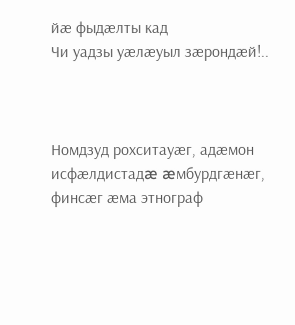йæ фыдæлты кад
Чи уадзы уæлæуыл зæрондæй!..



Номдзуд рохситауæг, адæмон исфæлдистадæ æмбурдгæнæг, финсæг æма этнограф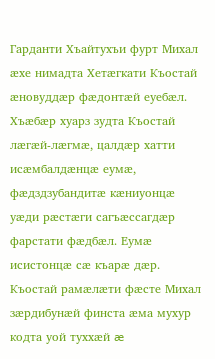Гарданти Хъайтухъи фурт Михал æхе нимадта Хетæгкати Къостай æновуддæр фæдонтæй еуебæл. Хъæбæр хуарз зудта Къостай лæгæй-лæгмæ, цалдæр хатти исæмбалдæнцæ еумæ, фæдздзубандитæ кæниуонцæ уæди рæстæги сагъæссагдæр фарстати фæдбæл. Еумæ исистонцæ сæ къарæ дæр. Къостай рамæлæти фæсте Михал зæрдибунæй финста æма мухур кодта уой туххæй æ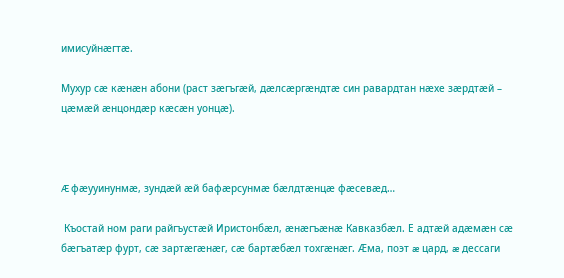имисуйнæгтæ.

Мухур сæ кæнæн абони (раст зæгъгæй, дæлсæргæндтæ син равардтан нæхе зæрдтæй – цæмæй æнцондæр кæсæн уонцæ).



Æ фæууинунмæ, зундæй æй бафæрсунмæ бæлдтæнцæ фæсевæд…

 Къостай ном раги райгъустæй Иристонбæл, æнæгъæнæ Кавказбæл. Е адтæй адæмæн сæ бæгъатæр фурт, сæ зартæгæнæг, сæ бартæбæл тохгæнæг. Æма, поэт æ цард, æ дессаги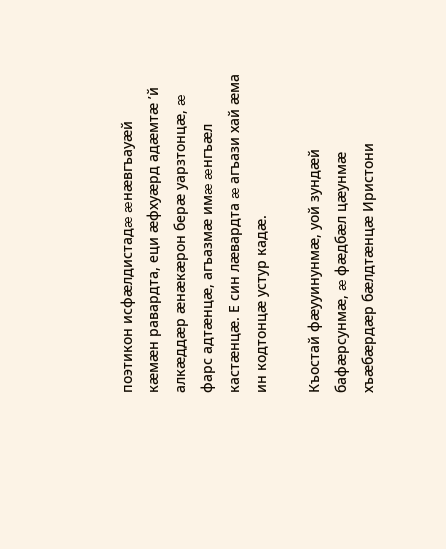поэтикон исфæлдистадæ æнæвгъауæй кæмæн равардта, еци æфхуæрд адæмтæ ’й алкæддæр æнæкæрон берæ уарзтонцæ, æ фарс адтæнцæ, агъазмæ имæ æнгъæл кастæнцæ. Е син лæвардта æ агъази хай æма ин кодтонцæ устур кадæ.

Къостай фæууинунмæ, уой зундæй бафæрсунмæ, æ фæдбæл цæунмæ хъæбæрдæр бæлдтæнцæ Иристони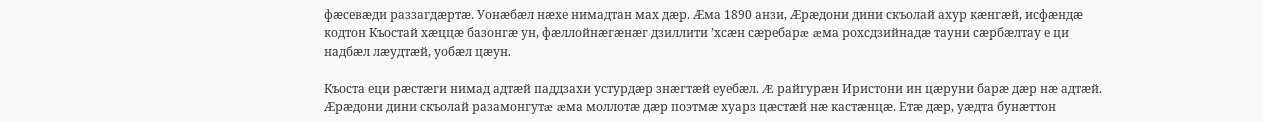фæсевæди раззагдæртæ. Уонæбæл нæхе нимадтан мах дæр. Æма 1890 анзи, Æрæдони дини скъолай ахур кæнгæй, исфæндæ кодтон Къостай хæццæ базонгæ ун, фæллойнæгæнæг дзиллити ’хсæн сæребарæ æма рохсдзийнадæ тауни сæрбæлтау е ци надбæл лæудтæй, уобæл цæун.

Къоста еци рæстæги нимад адтæй паддзахи устурдæр знæгтæй еуебæл. Æ райгурæн Иристони ин цæруни барæ дæр нæ адтæй. Æрæдони дини скъолай разамонгутæ æма моллотæ дæр поэтмæ хуарз цæстæй нæ кастæнцæ. Етæ дæр, уæдта бунæттон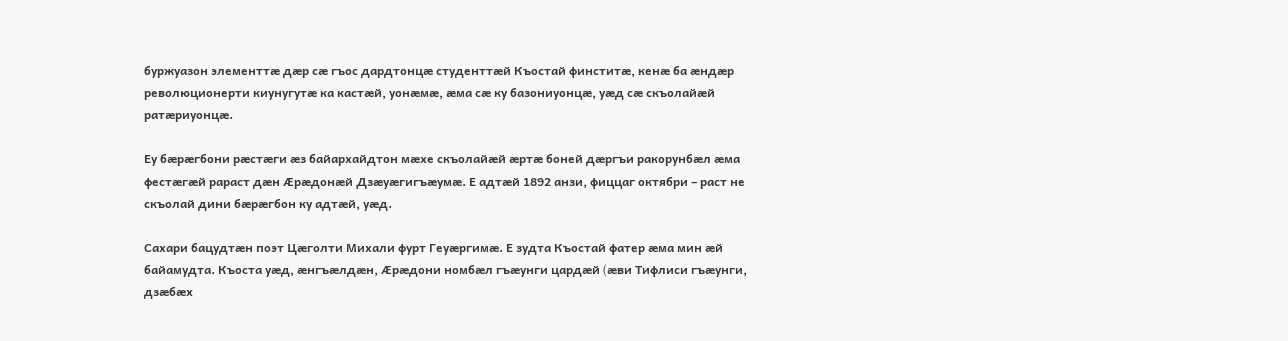буржуазон элементтæ дæр сæ гъос дардтонцæ студенттæй Къостай финститæ, кенæ ба æндæр революционерти киунугутæ ка кастæй, уонæмæ, æма сæ ку базониуонцæ, уæд сæ скъолайæй ратæриуонцæ.

Еу бæрæгбони рæстæги æз байархайдтон мæхе скъолайæй æртæ боней дæргъи ракорунбæл æма фестæгæй рараст дæн Æрæдонæй Дзæуæгигъæумæ. Е адтæй 1892 анзи, фиццаг октябри – раст не скъолай дини бæрæгбон ку адтæй, уæд.

Сахари бацудтæн поэт Цæголти Михали фурт Геуæргимæ. Е зудта Къостай фатер æма мин æй байамудта. Къоста уæд, æнгъæлдæн, Æрæдони номбæл гъæунги цардæй (æви Тифлиси гъæунги, дзæбæх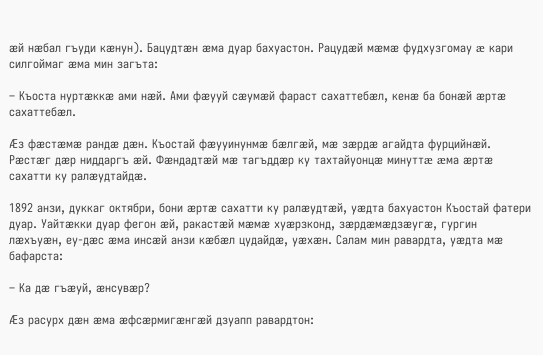æй нæбал гъуди кæнун). Бацудтæн æма дуар бахуастон. Рацудæй мæмæ фудхузгомау æ кари силгоймаг æма мин загъта:

– Къоста нуртæккæ ами нæй. Ами фæууй сæумæй фараст сахаттебæл, кенæ ба бонæй æртæ сахаттебæл.

Æз фæстæмæ рандæ дæн. Къостай фæууинунмæ бæлгæй, мæ зæрдæ агайдта фурцийнæй. Рæстæг дæр ниддаргъ æй. Фæндадтæй мæ тагъддæр ку тахтайуонцæ минуттæ æма æртæ сахатти ку ралæудтайдæ.

1892 анзи, дуккаг октябри, бони æртæ сахатти ку ралæудтæй, уæдта бахуастон Къостай фатери дуар. Уайтæкки дуар фегон æй, ракастæй мæмæ хуæрзконд, зæрдæмæдзæугæ, гургин лæхъуæн, еу-дæс æма инсæй анзи кæбæл цудайдæ, уæхæн. Салам мин равардта, уæдта мæ бафарста:

– Ка дæ гъæуй, æнсувæр?

Æз расурх дæн æма æфсæрмигæнгæй дзуапп равардтон: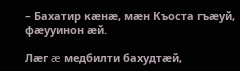– Бахатир кæнæ, мæн Къоста гъæуй, фæууинон æй.

Лæг æ медбилти бахудтæй,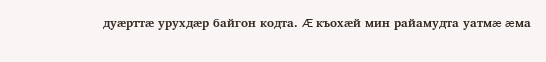дуæрттæ урухдæр байгон кодта. Æ къохæй мин райамудта уатмæ æма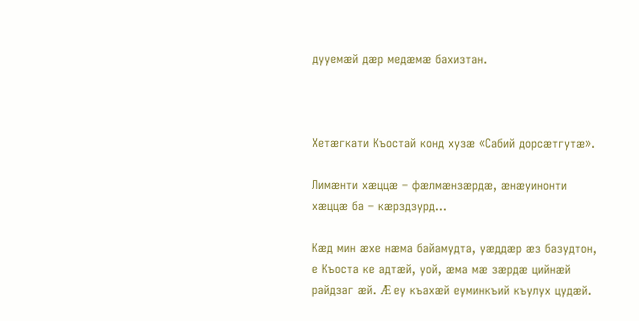дууемæй дæр медæмæ бахизтан.



Хетæгкати Къостай конд хузæ «Сабий дорсæтгутæ».

Лимæнти хæццæ – фæлмæнзæрдæ, æнæуинонти хæццæ ба – кæрздзурд…

Кæд мин æхе нæма байамудта, уæддæр æз базудтон, е Къоста ке адтæй, уой, æма мæ зæрдæ цийнæй райдзаг æй. Æ еу къахæй еуминкъий къулух цудæй.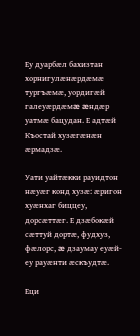Еу дуарбæл бахизтан хорнигулæнæрдæмæ тургъæмæ, уордигæй галеуæрдæмæ æндæр уатмæ бацудан. Е адтæй Къостай хузæгæнæн æрмадзæ.

Уати уайтæкки рауидтон нæуæг конд хузæ: æригон хуæнхаг биццеу, дорсæттæг. Е дзæбокæй сæттуй дортæ, фудхуз, фæлорс, æ дзаумау еуæй-еу рауæнти æскъудтæ.

Еци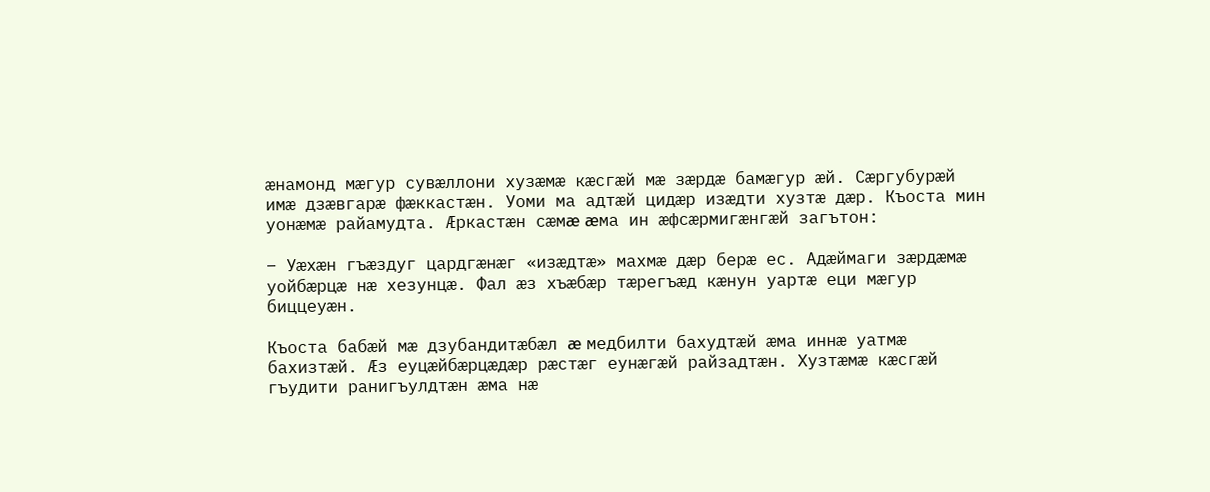æнамонд мæгур сувæллони хузæмæ кæсгæй мæ зæрдæ бамæгур æй. Сæргубурæй имæ дзæвгарæ фæккастæн. Уоми ма адтæй цидæр изæдти хузтæ дæр. Къоста мин уонæмæ райамудта. Æркастæн сæмæ æма ин æфсæрмигæнгæй загътон:

– Уæхæн гъæздуг цардгæнæг «изæдтæ» махмæ дæр берæ ес. Адæймаги зæрдæмæ уойбæрцæ нæ хезунцæ. Фал æз хъæбæр тæрегъæд кæнун уартæ еци мæгур биццеуæн.

Къоста бабæй мæ дзубандитæбæл æ медбилти бахудтæй æма иннæ уатмæ бахизтæй. Æз еуцæйбæрцæдæр рæстæг еунæгæй райзадтæн. Хузтæмæ кæсгæй гъудити ранигъулдтæн æма нæ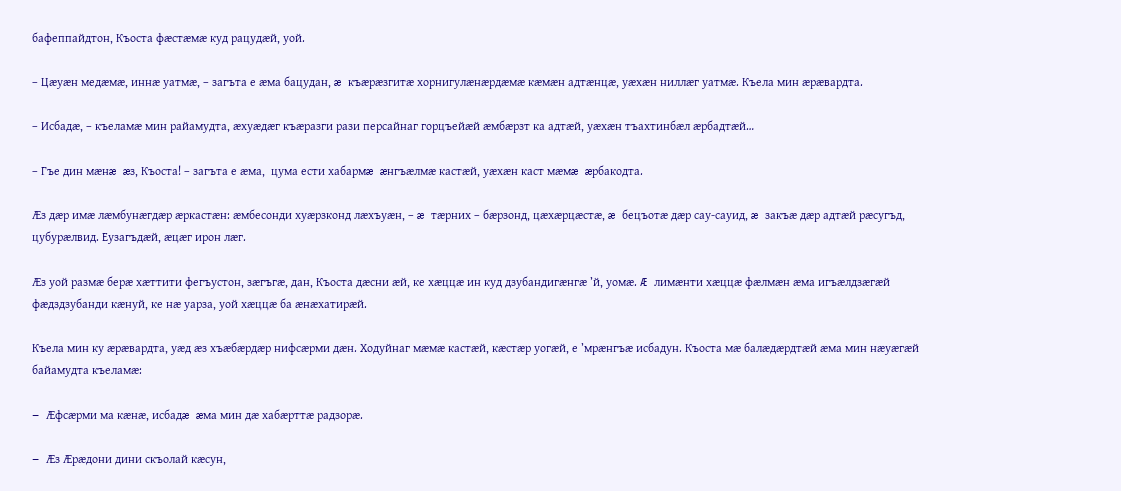бафеппайдтон, Къоста фæстæмæ куд рацудæй, уой.

– Цæуæн медæмæ, иннæ уатмæ, – загъта е æма бацудан, æ къæрæзгитæ хорнигулæнæрдæмæ кæмæн адтæнцæ, уæхæн ниллæг уатмæ. Къела мин æрæвардта.

– Исбадæ, – къеламæ мин райамудта, æхуæдæг къæразги рази персайнаг горцъейæй æмбæрзт ка адтæй, уæхæн тъахтинбæл æрбадтæй…

– Гъе дин мæнæ æз, Къоста! – загъта е æма,  цума ести хабармæ æнгъæлмæ кастæй, уæхæн каст мæмæ æрбакодта.

Æз дæр имæ лæмбунæгдæр æркастæн: æмбесонди хуæрзконд лæхъуæн, – æ тæрних – бæрзонд, цæхæрцæстæ, æ бецъотæ дæр сау-сауид, æ закъæ дæр адтæй рæсугъд, цубурæлвид. Еузагъдæй, æцæг ирон лæг.

Æз уой размæ берæ хæттити фегъустон, зæгъгæ, дан, Къоста дæсни æй, ке хæццæ ин куд дзубандигæнгæ ’й, уомæ. Æ лимæнти хæццæ фæлмæн æма игъæлдзæгæй фæдздзубанди кæнуй, ке нæ уарза, уой хæццæ ба æнæхатирæй.

Къела мин ку æрæвардта, уæд æз хъæбæрдæр нифсæрми дæн. Ходуйнаг мæмæ кастæй, кæстæр уогæй, е ’мрæнгъæ исбадун. Къоста мæ балæдæрдтæй æма мин нæуæгæй байамудта къеламæ:

– Æфсæрми ма кæнæ, исбадæ æма мин дæ хабæрттæ радзорæ.

– Æз Æрæдони дини скъолай кæсун,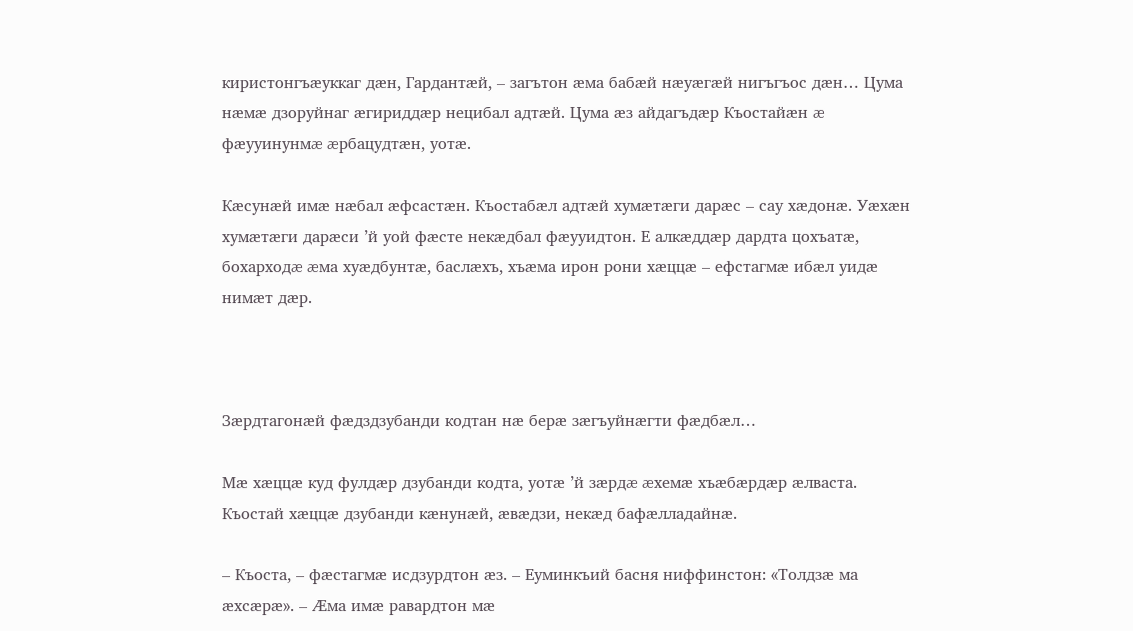киристонгъæуккаг дæн, Гардантæй, – загътон æма бабæй нæуæгæй нигъгъос дæн… Цума нæмæ дзоруйнаг æгириддæр нецибал адтæй. Цума æз айдагъдæр Къостайæн æ фæууинунмæ æрбацудтæн, уотæ.

Кæсунæй имæ нæбал æфсастæн. Къостабæл адтæй хумæтæги дарæс – сау хæдонæ. Уæхæн хумæтæги дарæси ’й уой фæсте некæдбал фæууидтон. Е алкæддæр дардта цохъатæ, бохарходæ æма хуæдбунтæ, баслæхъ, хъæма ирон рони хæццæ – ефстагмæ ибæл уидæ нимæт дæр.



Зæрдтагонæй фæдздзубанди кодтан нæ берæ зæгъуйнæгти фæдбæл…

Мæ хæццæ куд фулдæр дзубанди кодта, уотæ ’й зæрдæ æхемæ хъæбæрдæр æлваста. Къостай хæццæ дзубанди кæнунæй, æвæдзи, некæд бафæлладайнæ.

– Къоста, – фæстагмæ исдзурдтон æз. – Еуминкъий басня ниффинстон: «Толдзæ ма æхсæрæ». – Æма имæ равардтон мæ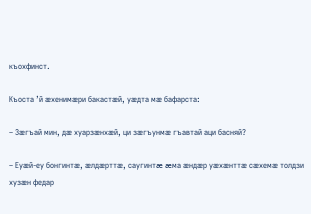къохфинст.

Къоста ’й æхенимæри бакастæй, уæдта мæ бафарста:

– Зæгъай мин, дæ хуарзæнхæй, ци зæгъунмæ гъавтай аци басняй?

– Еуæй-еу бонгинтæ, æлдæрттæ, саугинтæ æма æндæр уæхæнттæ сæхемæ толдзи хузæн федар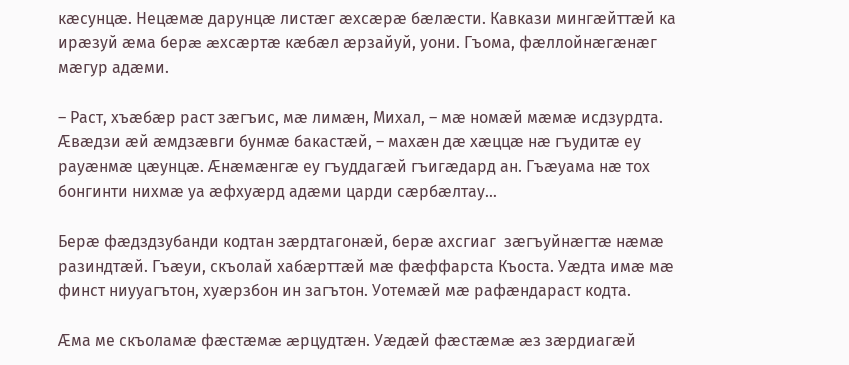кæсунцæ. Нецæмæ дарунцæ листæг æхсæрæ бæлæсти. Кавкази мингæйттæй ка ирæзуй æма берæ æхсæртæ кæбæл æрзайуй, уони. Гъома, фæллойнæгæнæг мæгур адæми.

– Раст, хъæбæр раст зæгъис, мæ лимæн, Михал, – мæ номæй мæмæ исдзурдта. Æвæдзи æй æмдзæвги бунмæ бакастæй, – махæн дæ хæццæ нæ гъудитæ еу рауæнмæ цæунцæ. Æнæмæнгæ еу гъуддагæй гъигæдард ан. Гъæуама нæ тох бонгинти нихмæ уа æфхуæрд адæми царди сæрбæлтау…

Берæ фæдздзубанди кодтан зæрдтагонæй, берæ ахсгиаг  зæгъуйнæгтæ нæмæ разиндтæй. Гъæуи, скъолай хабæрттæй мæ фæффарста Къоста. Уæдта имæ мæ финст ниууагътон, хуæрзбон ин загътон. Уотемæй мæ рафæндараст кодта.

Æма ме скъоламæ фæстæмæ æрцудтæн. Уæдæй фæстæмæ æз зæрдиагæй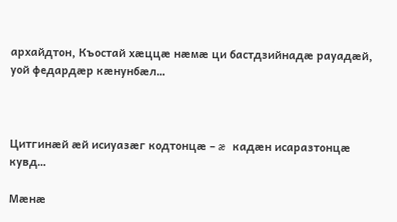архайдтон, Къостай хæццæ нæмæ ци бастдзийнадæ рауадæй, уой федардæр кæнунбæл…



Цитгинæй æй исиуазæг кодтонцæ – æ кадæн исаразтонцæ кувд…

Мæнæ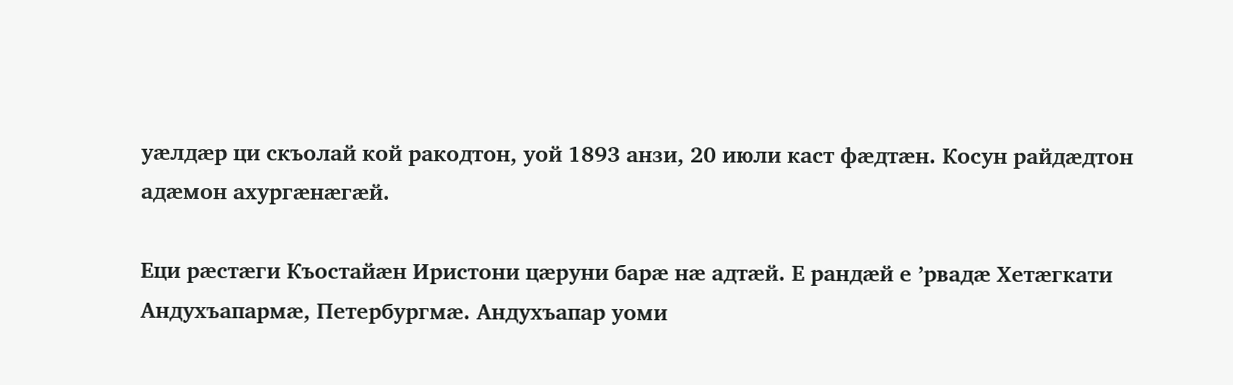уæлдæр ци скъолай кой ракодтон, уой 1893 анзи, 20 июли каст фæдтæн. Косун райдæдтон адæмон ахургæнæгæй.

Еци рæстæги Къостайæн Иристони цæруни барæ нæ адтæй. Е рандæй е ’рвадæ Хетæгкати Андухъапармæ, Петербургмæ. Андухъапар уоми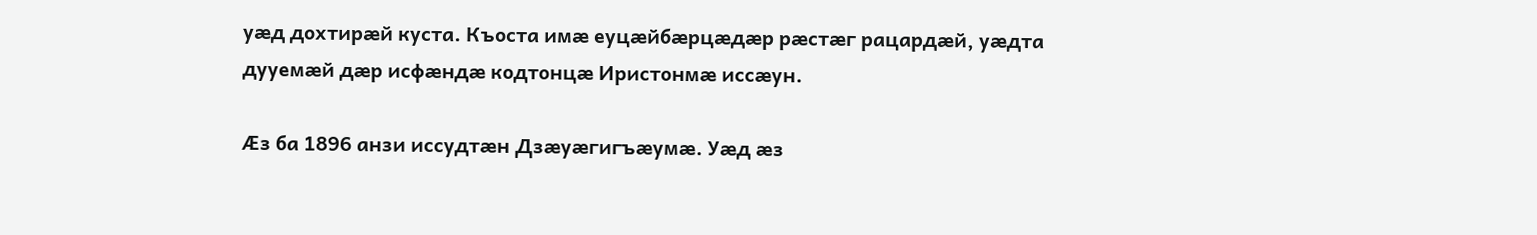уæд дохтирæй куста. Къоста имæ еуцæйбæрцæдæр рæстæг рацардæй, уæдта дууемæй дæр исфæндæ кодтонцæ Иристонмæ иссæун.

Æз ба 1896 анзи иссудтæн Дзæуæгигъæумæ. Уæд æз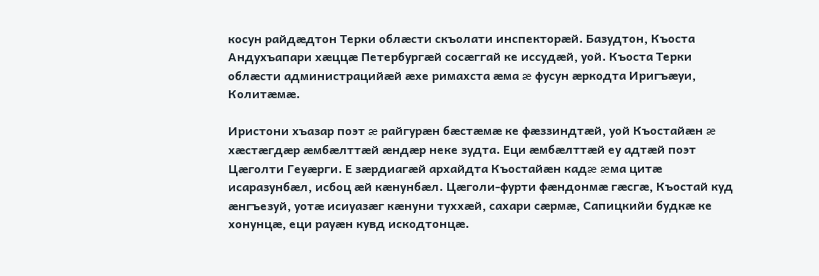косун райдæдтон Терки облæсти скъолати инспекторæй. Базудтон, Къоста Андухъапари хæццæ Петербургæй сосæггай ке иссудæй, уой. Къоста Терки облæсти администрацийæй æхе римахста æма æ фусун æркодта Иригъæуи, Колитæмæ.

Иристони хъазар поэт æ райгурæн бæстæмæ ке фæззиндтæй, уой Къостайæн æ хæстæгдæр æмбæлттæй æндæр неке зудта. Еци æмбæлттæй еу адтæй поэт Цæголти Геуæрги. Е зæрдиагæй архайдта Къостайæн кадæ æма цитæ исаразунбæл, исбоц æй кæнунбæл. Цæголи-фурти фæндонмæ гæсгæ, Къостай куд æнгъезуй, уотæ исиуазæг кæнуни туххæй, сахари сæрмæ, Сапицкийи будкæ ке хонунцæ, еци рауæн кувд искодтонцæ.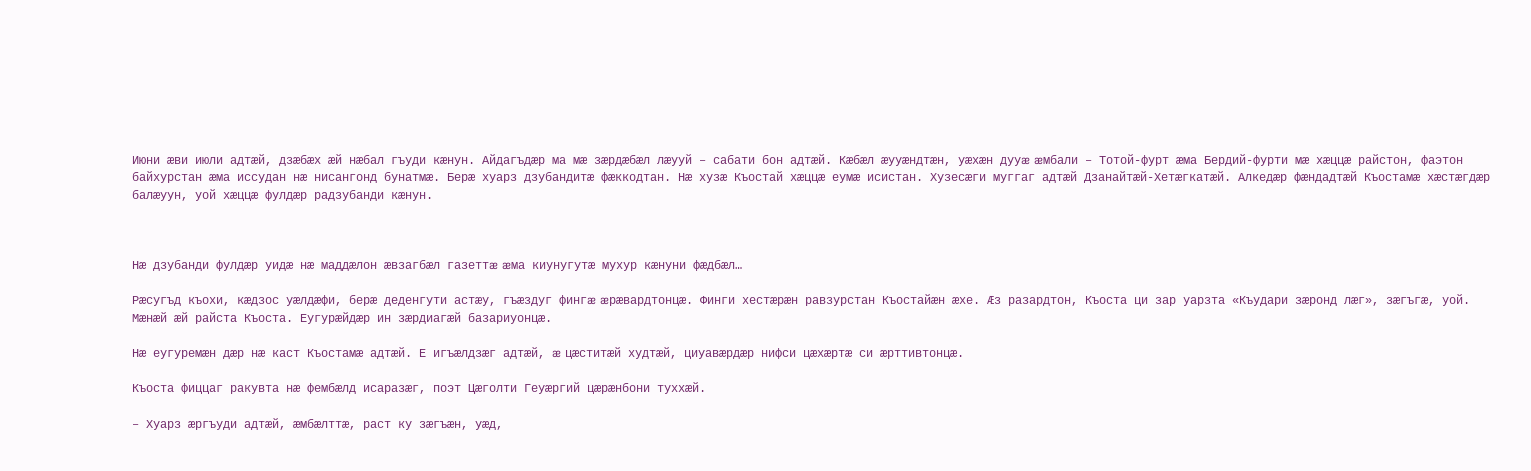Июни æви июли адтæй, дзæбæх æй нæбал гъуди кæнун. Айдагъдæр ма мæ зæрдæбæл лæууй – сабати бон адтæй. Кæбæл æууæндтæн, уæхæн дууæ æмбали – Тотой-фурт æма Бердий-фурти мæ хæццæ райстон, фаэтон байхурстан æма иссудан нæ нисангонд бунатмæ. Берæ хуарз дзубандитæ фæккодтан. Нæ хузæ Къостай хæццæ еумæ исистан. Хузесæги муггаг адтæй Дзанайтæй-Хетæгкатæй. Алкедæр фæндадтæй Къостамæ хæстæгдæр балæуун, уой хæццæ фулдæр радзубанди кæнун.



Нæ дзубанди фулдæр уидæ нæ маддæлон æвзагбæл газеттæ æма киунугутæ мухур кæнуни фæдбæл…

Рæсугъд къохи, кæдзос уæлдæфи, берæ деденгути астæу, гъæздуг фингæ æрæвардтонцæ. Финги хестæрæн равзурстан Къостайæн æхе. Æз разардтон, Къоста ци зар уарзта «Къудари зæронд лæг», зæгъгæ, уой. Мæнæй æй райста Къоста. Еугурæйдæр ин зæрдиагæй базариуонцæ.

Нæ еугуремæн дæр нæ каст Къостамæ адтæй. Е игъæлдзæг адтæй, æ цæститæй худтæй, циуавæрдæр нифси цæхæртæ си æрттивтонцæ.

Къоста фиццаг ракувта нæ фембæлд исаразæг, поэт Цæголти Геуæргий цæрæнбони туххæй.

– Хуарз æргъуди адтæй, æмбæлттæ, раст ку зæгъæн, уæд,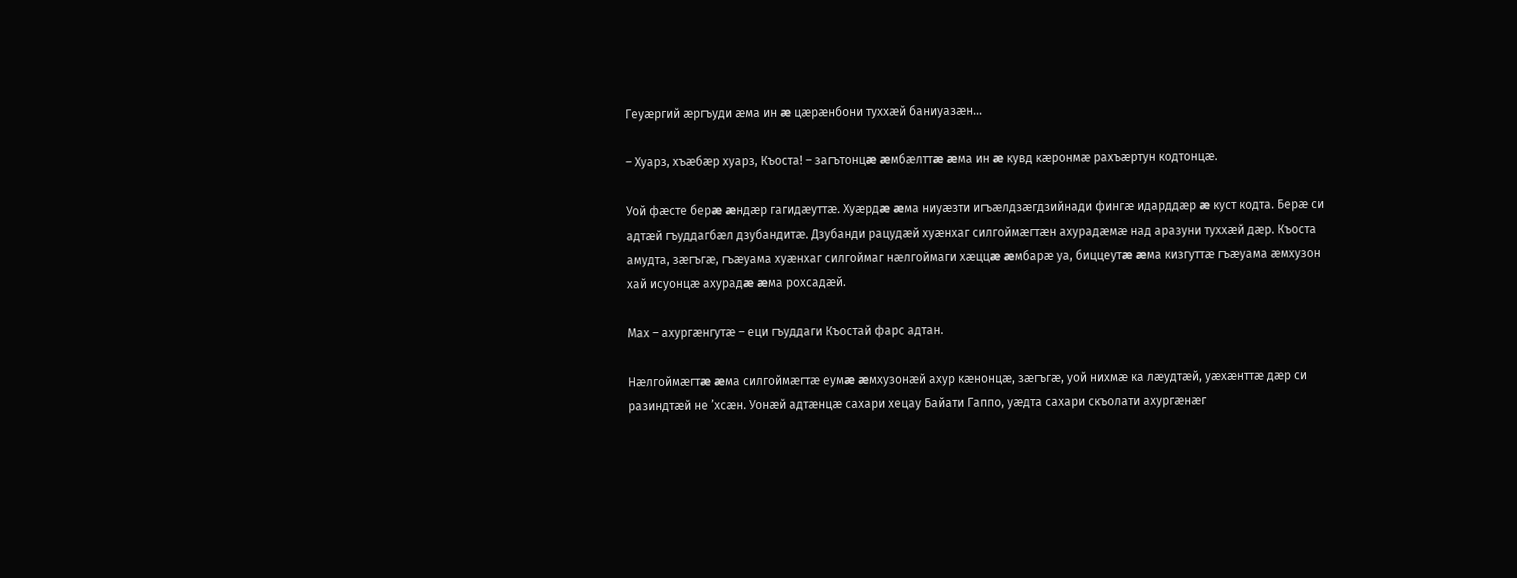Геуæргий æргъуди æма ин æ цæрæнбони туххæй баниуазæн…

– Хуарз, хъæбæр хуарз, Къоста! – загътонцæ æмбæлттæ æма ин æ кувд кæронмæ рахъæртун кодтонцæ.

Уой фæсте берæ æндæр гагидæуттæ. Хуæрдæ æма ниуæзти игъæлдзæгдзийнади фингæ идарддæр æ куст кодта. Берæ си адтæй гъуддагбæл дзубандитæ. Дзубанди рацудæй хуæнхаг силгоймæгтæн ахурадæмæ над аразуни туххæй дæр. Къоста амудта, зæгъгæ, гъæуама хуæнхаг силгоймаг нæлгоймаги хæццæ æмбарæ уа, биццеутæ æма кизгуттæ гъæуама æмхузон хай исуонцæ ахурадæ æма рохсадæй.

Мах – ахургæнгутæ – еци гъуддаги Къостай фарс адтан.

Нæлгоймæгтæ æма силгоймæгтæ еумæ æмхузонæй ахур кæнонцæ, зæгъгæ, уой нихмæ ка лæудтæй, уæхæнттæ дæр си разиндтæй не ’хсæн. Уонæй адтæнцæ сахари хецау Байати Гаппо, уæдта сахари скъолати ахургæнæг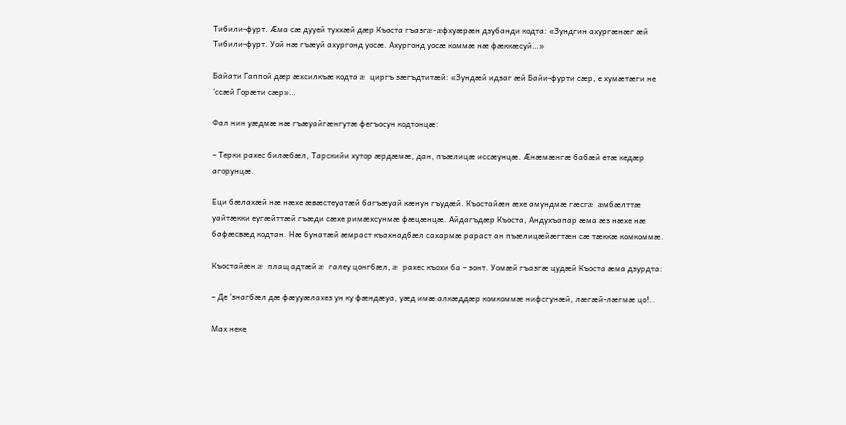Тибили-фурт. Æма сæ дууей туххæй дæр Къоста гъазгæ-æфхуæрæн дзубанди кодта: «Зундгин ахургæнæг æй Тибили-фурт. Уой нæ гъæуй ахургонд уосæ. Ахургонд уосæ коммæ нæ фæккæсуй…»

Байати Гаппой дæр æхсилкъæ кодта æ циргъ зæгъдтитæй: «Зундæй идзаг æй Байи-фурти сæр, е хумæтæги не ’ссæй Горæти сæр»…

Фал нин уæдмæ нæ гъæуайгæнгутæ фегъосун кодтонцæ:

– Терки рахес билæбæл, Тарскийи хутор æрдæмæ, дан, пъæлицæ иссæунцæ. Æнæмæнгæ бабæй етæ кедæр агорунцæ.

Еци бæлахæй нæ нæхе æвæстеуатæй багъæуай кæнун гъудæй. Къостайæн æхе амундмæ гæсгæ æмбæлттæ уайтæкки еугæйттæй гъæди сæхе римæхсунмæ фæцæнцæ. Айдагъдæр Къоста, Андухъапар æма æз нæхе нæ бафæсвæд кодтан. Нæ бунатæй æмраст къахнадбæл сахармæ рараст ан пъæлицæйæгтæн сæ тæккæ комкоммæ.

Къостайæн æ плащ адтæй æ галеу цонгбæл, æ рахес къохи ба – зонт. Уомæй гъазгæ цудæй Къоста æма дзурдта:

– Де ’знагбæл дæ фæууæлахез ун ку фæндæуа, уæд имæ алкæддæр комкоммæ нифсгунæй, лæгæй-лæгмæ цо!..

Мах неке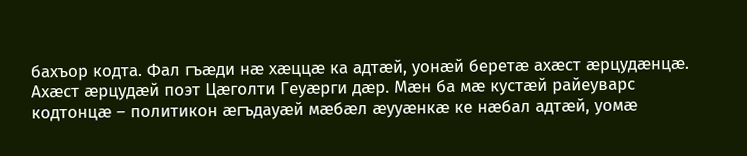бахъор кодта. Фал гъæди нæ хæццæ ка адтæй, уонæй беретæ ахæст æрцудæнцæ. Ахæст æрцудæй поэт Цæголти Геуæрги дæр. Мæн ба мæ кустæй райеуварс кодтонцæ – политикон æгъдауæй мæбæл æууæнкæ ке нæбал адтæй, уомæ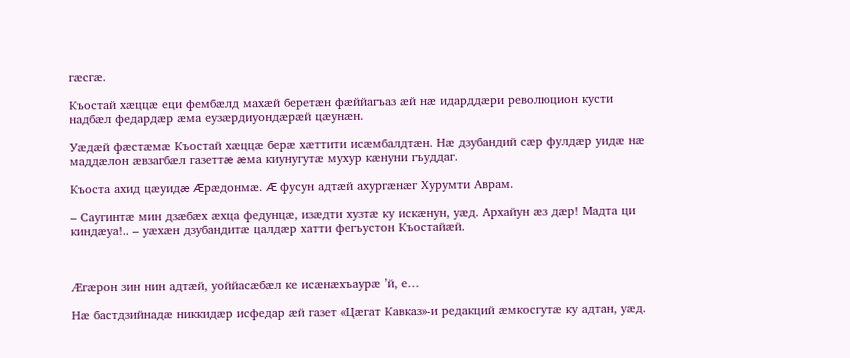гæсгæ.

Къостай хæццæ еци фембæлд махæй беретæн фæййагъаз æй нæ идарддæри революцион кусти надбæл федардæр æма еузæрдиуондæрæй цæунæн.

Уæдæй фæстæмæ Къостай хæццæ берæ хæттити исæмбалдтæн. Нæ дзубандий сæр фулдæр уидæ нæ маддæлон æвзагбæл газеттæ æма киунугутæ мухур кæнуни гъуддаг.

Къоста ахид цæуидæ Æрæдонмæ. Æ фусун адтæй ахургæнæг Хурумти Аврам.

– Саугинтæ мин дзæбæх æхца федунцæ, изæдти хузтæ ку искæнун, уæд. Архайун æз дæр! Мадта ци киндæуа!.. – уæхæн дзубандитæ цалдæр хатти фегъустон Къостайæй.



Æгæрон зин нин адтæй, уоййасæбæл ке исæнæхъаурæ ’й, е…

Нæ бастдзийнадæ никкидæр исфедар æй газет «Цæгат Кавказ»-и редакций æмкосгутæ ку адтан, уæд.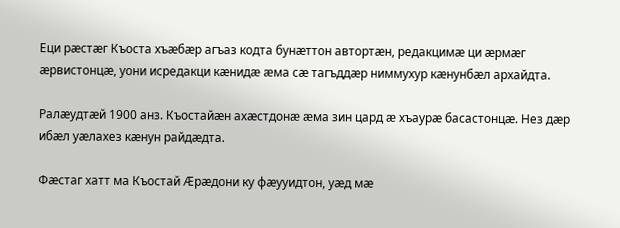Еци рæстæг Къоста хъæбæр агъаз кодта бунæттон автортæн, редакцимæ ци æрмæг æрвистонцæ, уони исредакци кæнидæ æма сæ тагъддæр ниммухур кæнунбæл архайдта.

Ралæудтæй 1900 анз. Къостайæн ахæстдонæ æма зин цард æ хъаурæ басастонцæ. Нез дæр ибæл уæлахез кæнун райдæдта.

Фæстаг хатт ма Къостай Æрæдони ку фæууидтон, уæд мæ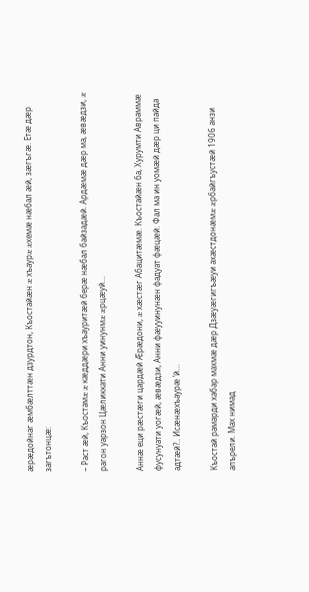æрæдойнаг æмбæлттæн дзурдтон, Къостайæн æ хъаурæ æхемæ нæбал æй, зæгъгæ. Етæ дæр загътонцæ:

– Раст æй, Къостамæ æ кæддæри хъауритæй берæ нæбал байзадæй. Ардæмæ дæр ма, æвæдзи, æ рагон уарзон Цæликкати Анни уинунмæ æрцæуй…

Аннæ еци рæстæги цардæй Æрæдони, æ хæстæг Абацитæмæ. Къостайæн ба, Хурумти Авраммæ фусунуати уогæй, æвæдзи, Анни фæууинунæн фадуат фæцæй. Фал ма ин уомæй дæр ци пайда адтæй?.. Исæнæхъаурæ ’й…

Къостай рамарди хабар махмæ дæр Дзæуæгигъæуи ахæстдонæмæ æрбайгъустæй 1906 анзи апърели. Мах нимад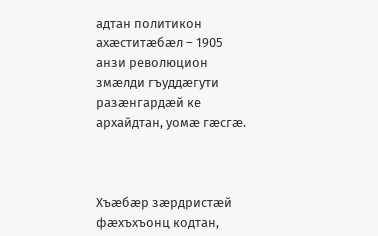адтан политикон ахæститæбæл – 1905 анзи революцион змæлди гъуддæгути разæнгардæй ке архайдтан, уомæ гæсгæ.



Хъæбæр зæрдристæй фæхъхъонц кодтан,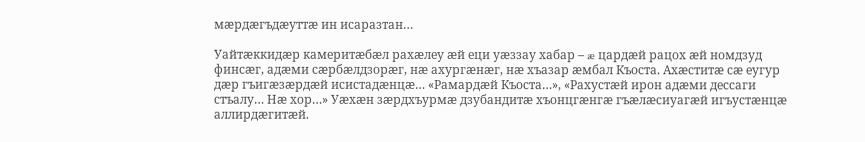мæрдæгъдæуттæ ин исаразтан…

Уайтæккидæр камеритæбæл рахæлеу æй еци уæззау хабар – æ цардæй рацох æй номдзуд финсæг, адæми сæрбæлдзорæг, нæ ахургæнæг, нæ хъазар æмбал Къоста. Ахæститæ сæ еугур дæр гъигæзæрдæй исистадæнцæ… «Рамардæй Къоста…», «Рахустæй ирон адæми дессаги стъалу… Нæ хор…» Уæхæн зæрдхъурмæ дзубандитæ хъонцгæнгæ гъæлæсиуагæй игъустæнцæ аллирдæгитæй.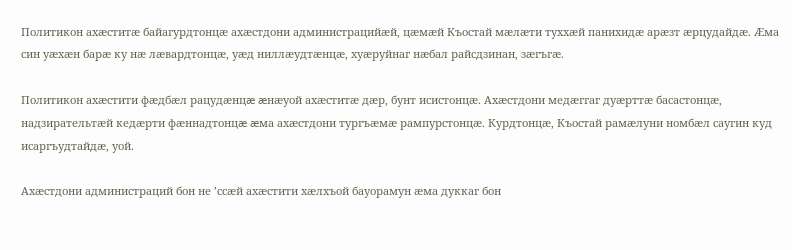Политикон ахæститæ байагурдтонцæ ахæстдони администрацийæй, цæмæй Къостай мæлæти туххæй панихидæ арæзт æрцудайдæ. Æма син уæхæн барæ ку нæ лæвардтонцæ, уæд ниллæудтæнцæ, хуæруйнаг нæбал райсдзинан, зæгъгæ.

Политикон ахæстити фæдбæл рацудæнцæ æнæуой ахæститæ дæр, бунт исистонцæ. Ахæстдони медæггаг дуæрттæ басастонцæ, надзирательтæй кедæрти фæннадтонцæ æма ахæстдони тургъæмæ рампурстонцæ. Курдтонцæ, Къостай рамæлуни номбæл саугин куд исаргъудтайдæ, уой.

Ахæстдони администраций бон не ’ссæй ахæстити хæлхъой бауорамун æма дуккаг бон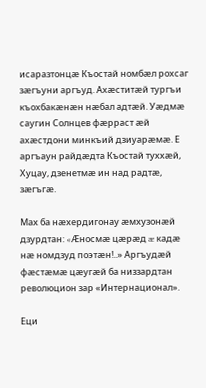исаразтонцæ Къостай номбæл рохсаг зæгъуни аргъуд. Ахæститæй тургъи къохбакæнæн нæбал адтæй. Уæдмæ саугин Солнцев фæрраст æй ахæстдони минкъий дзиуарæмæ. Е аргъаун райдæдта Къостай туххæй, Хуцау, дзенетмæ ин над радтæ, зæгъгæ.

Мах ба нæхердигонау æмхузонæй дзурдтан: «Æносмæ цæрæд æ кадæ нæ номдзуд поэтæн!..» Аргъудæй фæстæмæ цæугæй ба низзардтан революцион зар «Интернационал».

Еци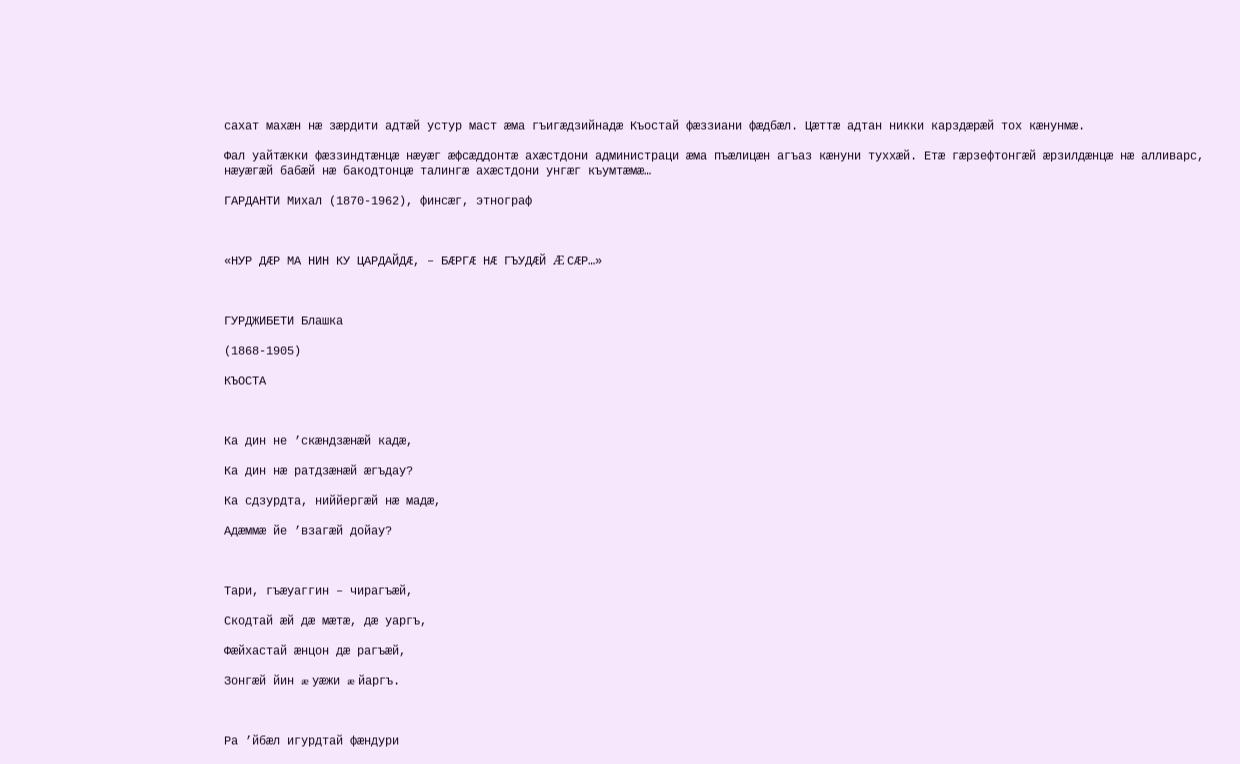сахат махæн нæ зæрдити адтæй устур маст æма гъигæдзийнадæ Къостай фæззиани фæдбæл. Цæттæ адтан никки карздæрæй тох кæнунмæ.

Фал уайтæкки фæззиндтæнцæ нæуæг æфсæддонтæ ахæстдони администраци æма пъæлицæн агъаз кæнуни туххæй. Етæ гæрзефтонгæй æрзилдæнцæ нæ алливарс, нæуæгæй бабæй нæ бакодтонцæ талингæ ахæстдони унгæг къумтæмæ…

ГАРДАНТИ Михал (1870-1962), финсæг, этнограф



«НУР ДÆР МА НИН КУ ЦАРДАЙДÆ, – БÆРГÆ НÆ ГЪУДÆЙ Æ СÆР…»



ГУРДЖИБЕТИ Блашка

(1868-1905)

КЪОСТА



Ка дин не ’скæндзæнæй кадæ,

Ка дин нæ ратдзæнæй æгъдау?

Ка сдзурдта, ниййергæй нæ мадæ,

Адæммæ йе ’взагæй дойау?



Тари, гъæуаггин – чирагъæй,

Скодтай æй дæ мæтæ, дæ уаргъ,

Фæйхастай æнцон дæ рагъæй,

Зонгæй йин æ уæжи æ йаргъ.



Ра ’йбæл игурдтай фæндури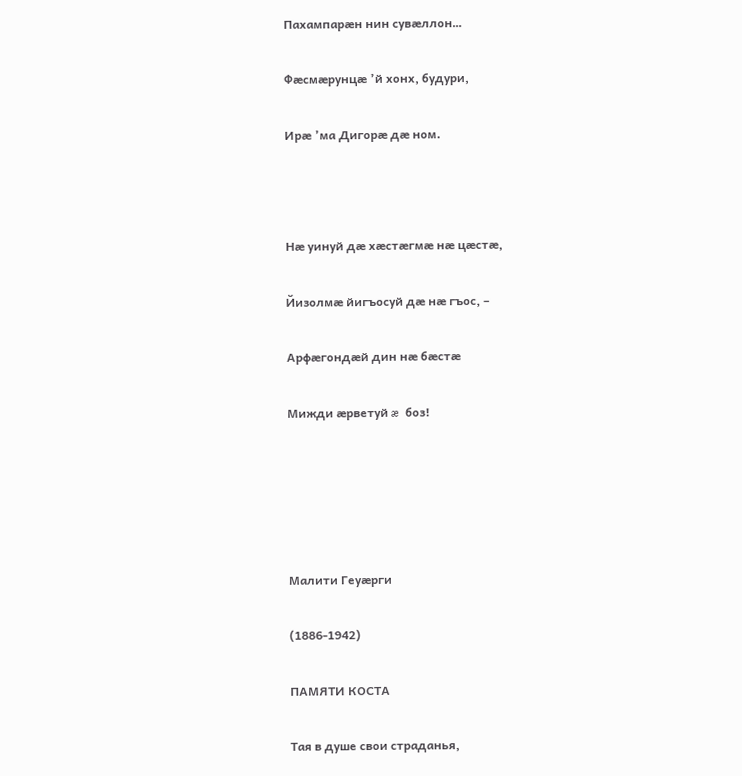Пахампарæн нин сувæллон…

Фæсмæрунцæ ’й хонх, будури,

Ирæ ’ма Дигорæ дæ ном.



Нæ уинуй дæ хæстæгмæ нæ цæстæ,

Йизолмæ йигъосуй дæ нæ гъос, –

Арфæгондæй дин нæ бæстæ

Мижди æрветуй æ боз!





Малити Геуæрги

(1886-1942)

ПАМЯТИ КОСТА

Тая в душе свои страданья,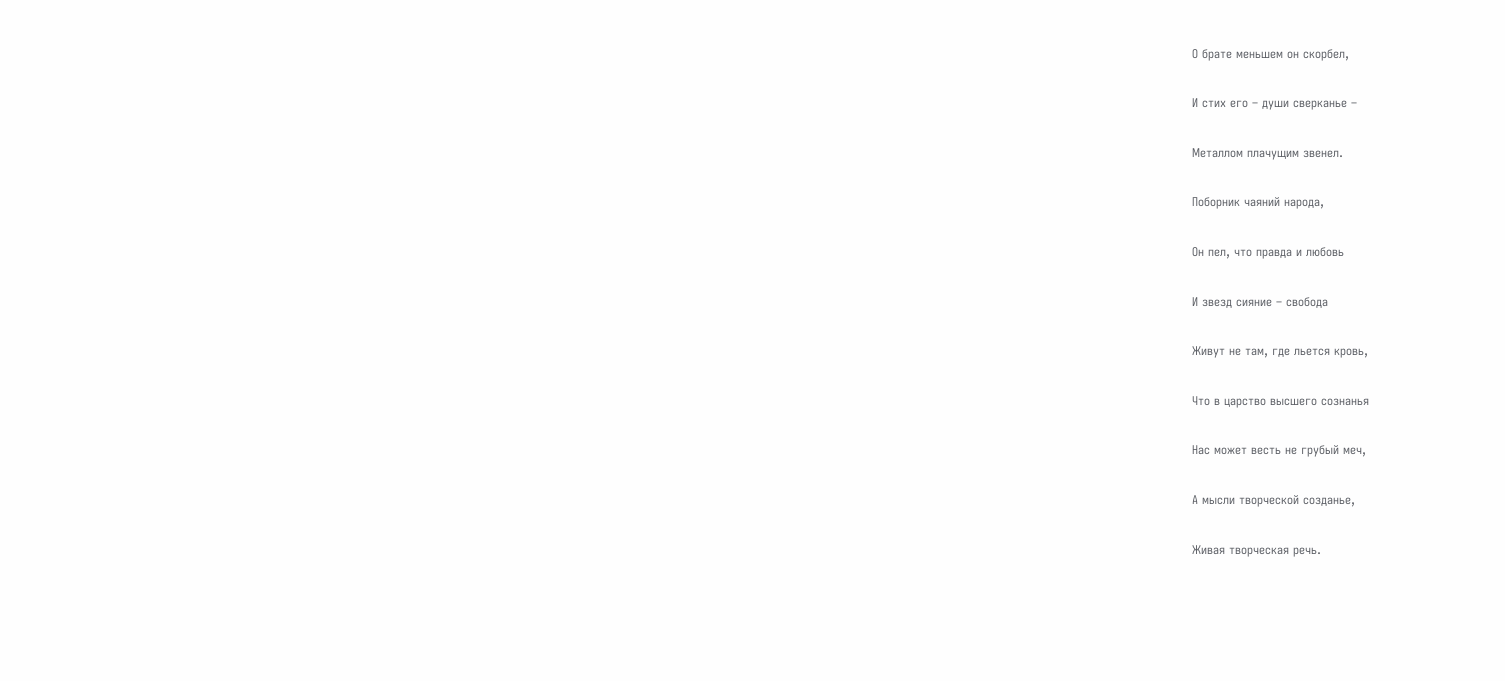О брате меньшем он скорбел,

И стих его – души сверканье –

Металлом плачущим звенел.

Поборник чаяний народа,

Он пел, что правда и любовь

И звезд сияние – свобода

Живут не там, где льется кровь,

Что в царство высшего сознанья

Нас может весть не грубый меч,

А мысли творческой созданье,

Живая творческая речь.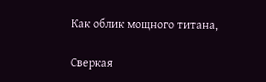Как облик мощного титана,

Сверкая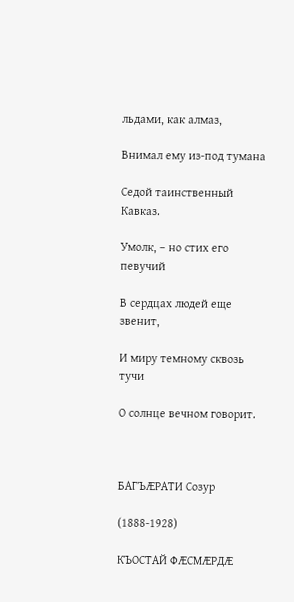льдами, как алмаз,

Внимал ему из-под тумана

Седой таинственный Кавказ.

Умолк, – но стих его певучий

В сердцах людей еще звенит,

И миру темному сквозь тучи

О солнце вечном говорит.



БАГЪÆРАТИ Созур

(1888-1928)

КЪОСТАЙ ФÆСМÆРДÆ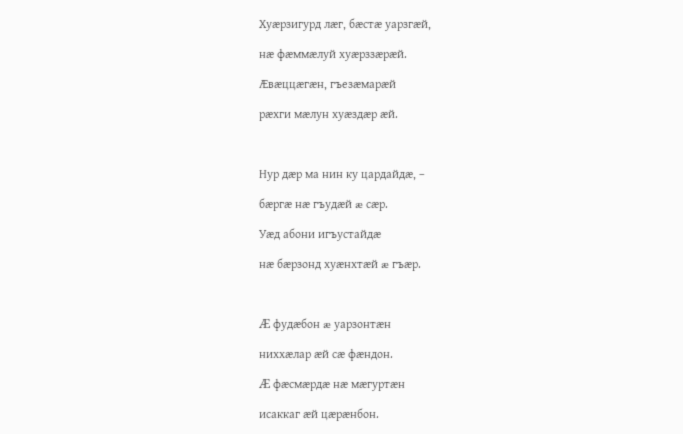Хуæрзигурд лæг, бæстæ уарзгæй,

нæ фæммæлуй хуæрззæрæй.

Æвæццæгæн, гъезæмарæй

рæхги мæлун хуæздæр æй.



Нур дæр ма нин ку цардайдæ, –

бæргæ нæ гъудæй æ сæр.

Уæд абони игъустайдæ

нæ бæрзонд хуæнхтæй æ гъæр.



Æ фудæбон æ уарзонтæн

ниххæлар æй сæ фæндон.

Æ фæсмæрдæ нæ мæгуртæн

исаккаг æй цæрæнбон.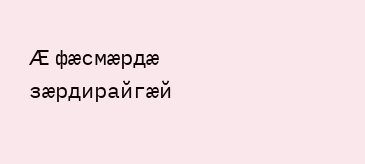Æ фæсмæрдæ зæрдирайгæй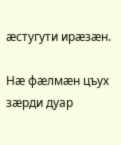æстугути ирæзæн.

Нæ фæлмæн цъух зæрди дуар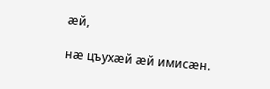æй,

нæ цъухæй æй имисæн.